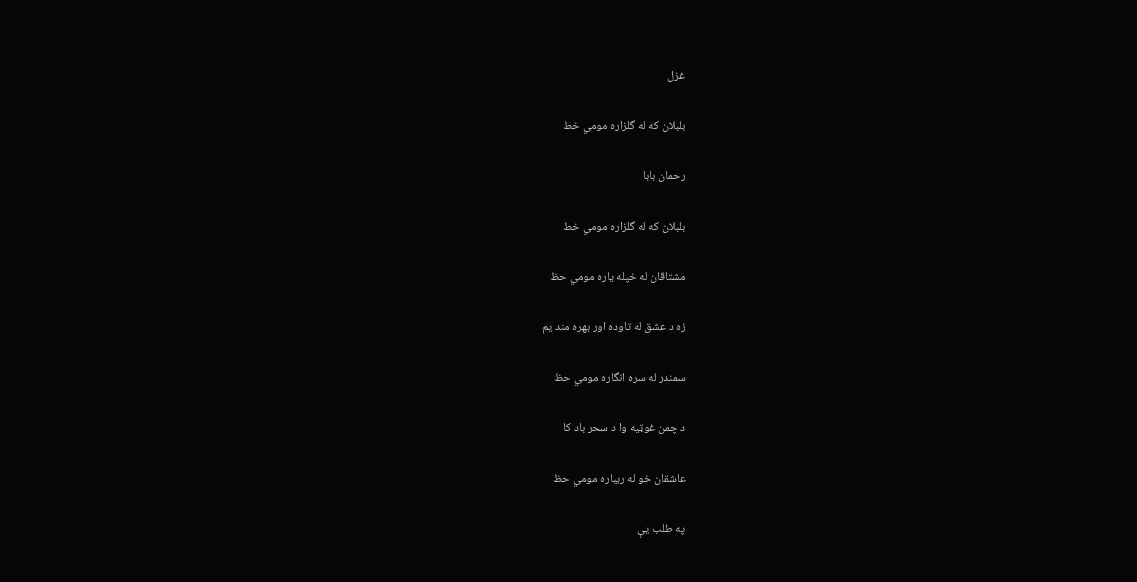غزل

بلبلان که له گلزاره مومي خط

رحمان بابا

بلبلان که له گلزاره مومي خط

مشتاقان له خپله ياره مومي حظ

زه د عشق له تاوده اور بهره مند يم

سمندر له سره انگاره مومي حظ

د چمن غوټيه وا د سحر باد کا

عاشقان خو له ريباره مومي حظ

په طلب يې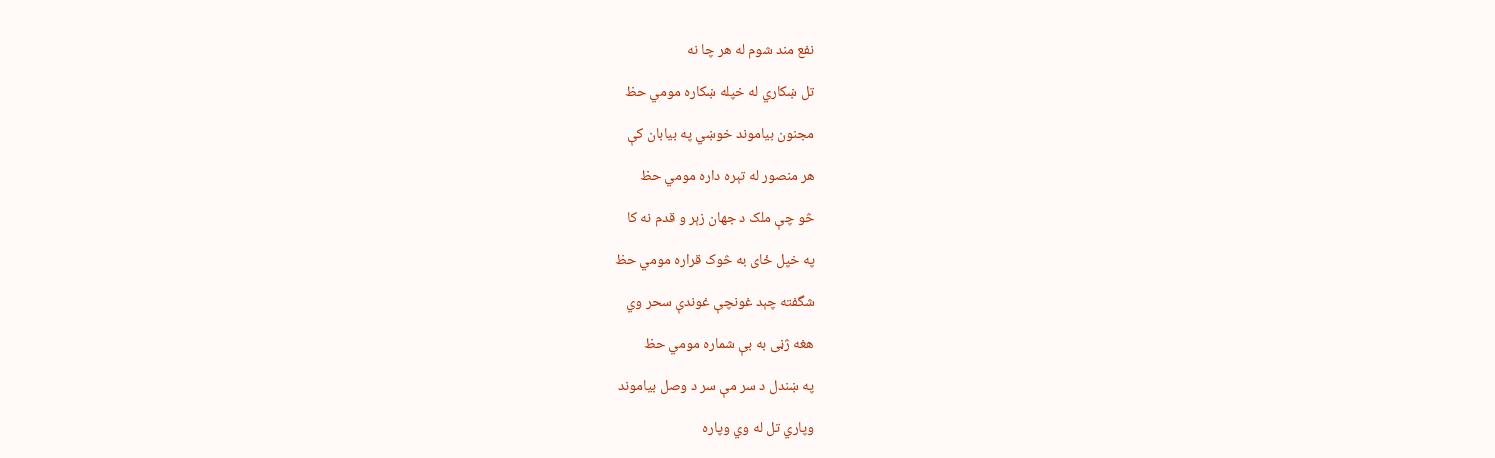نفع مند شوم له هر چا نه

تل ښکاري له خپله ښکاره مومي حظ

مجنون بياموند خوښي په بيابان کې

هر منصور له تېره داره مومي حظ

څو چې ملک د جهان زېر و قدم نه کا

په خپل ځای به څوک قراره مومي حظ

شگفته چېد غونچې غوندې سحر وي

هغه ژڼی به بې شماره مومي حظ

په ښندل د سر مې سر د وصل بياموند

وپاري تل له وي وپاره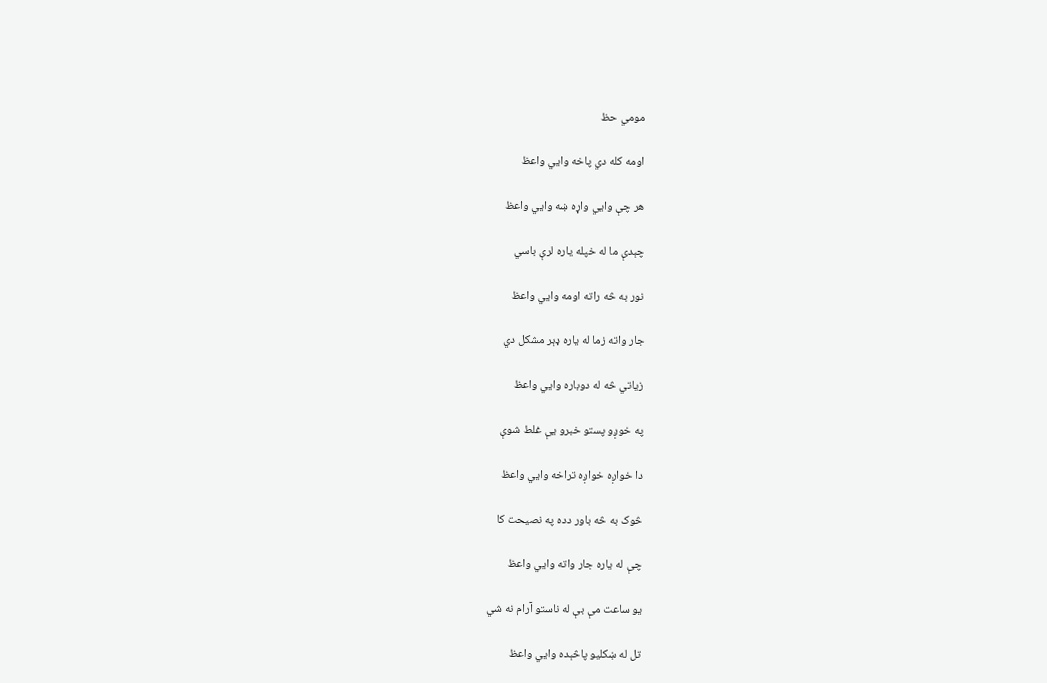مومي حظ

اومه کله دي پاخه وايي واعظ

هر چې وايي واړه ښه وايي واعظ

چېدې ما له خپله ياره لرې باسي

نور به څه راته اومه وايي واعظ

جار واته زما له ياره ډېر مشکل دي

زياتي څه له دوباره وايي واعظ

په خوږو پستو خبرو يې غلط شوې

دا خواږه خواږه تراخه وايي واعظ

څوک به څه باور دده په نصيحت کا

چې له ياره جار واته وايي واعظ

يو ساعت مې بې له ناستو آرام نه شي

تل له ښکليو پاڅېده وايي واعظ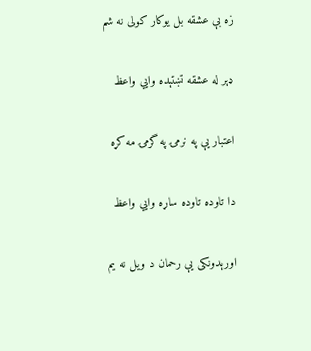زه بې عشقه بل يوکار کولی نه شم

ډېر له عشقه تښتېده وايي واعظ

اعتبار يې په نرمۍ په گرمۍ مه کړه

دا تاوده تاوده ساړه وايي واعظ

اورېدونکی يې رحمان د ويل نه يم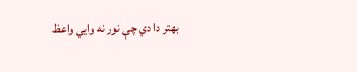بهتر دا دي چې نور نه وايي واعظ